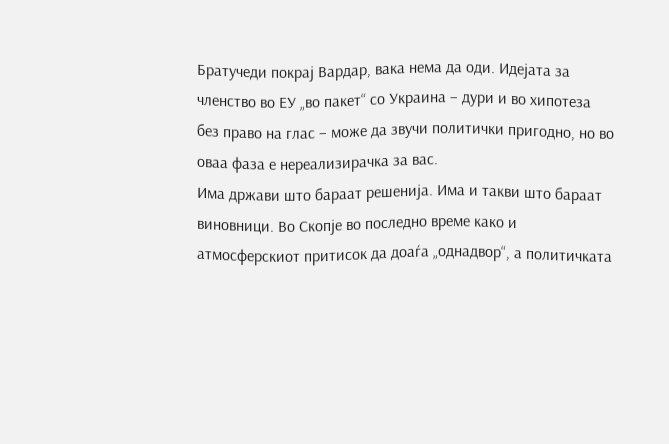Братучеди покрај Вардар, вака нема да оди. Идејата за членство во ЕУ „во пакет“ со Украина – дури и во хипотеза без право на глас – може да звучи политички пригодно, но во оваа фаза е нереализирачка за вас.
Има држави што бараат решенија. Има и такви што бараат виновници. Во Скопје во последно време како и атмосферскиот притисок да доаѓа „однадвор“, а политичката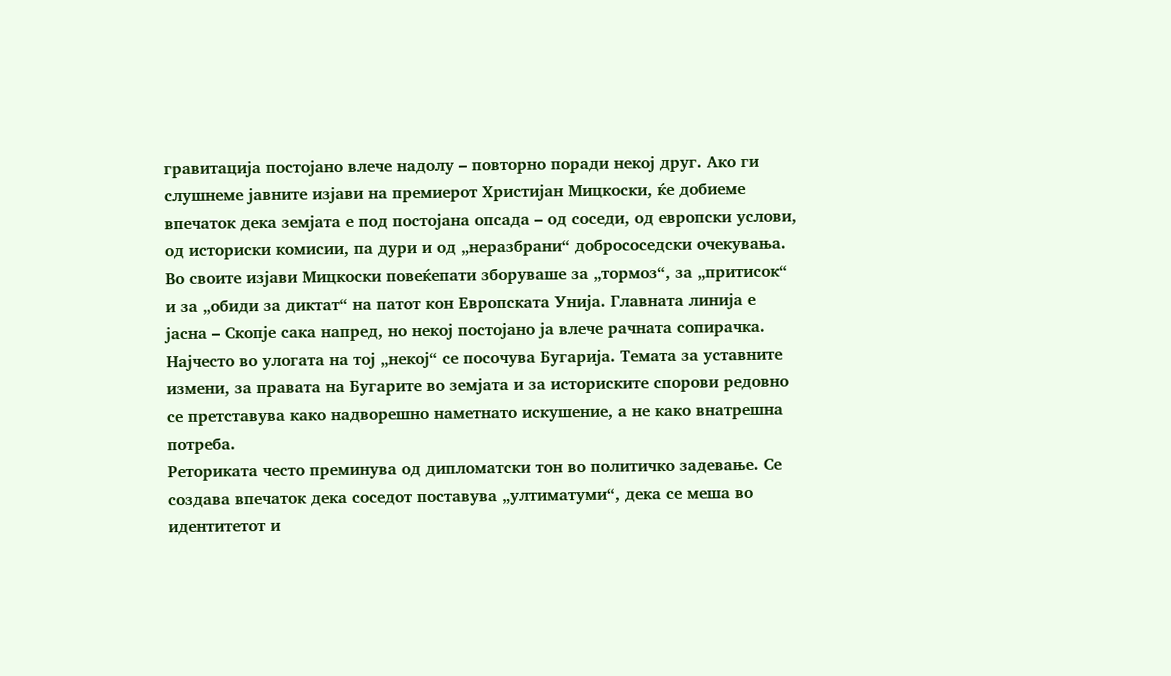гравитација постојано влече надолу – повторно поради некој друг. Ако ги слушнеме јавните изјави на премиерот Христијан Мицкоски, ќе добиеме впечаток дека земјата е под постојана опсада – од соседи, од европски услови, од историски комисии, па дури и од „неразбрани“ добрососедски очекувања.
Во своите изјави Мицкоски повеќепати зборуваше за „тормоз“, за „притисок“ и за „обиди за диктат“ на патот кон Европската Унија. Главната линија е јасна – Скопје сака напред, но некој постојано ја влече рачната сопирачка. Најчесто во улогата на тој „некој“ се посочува Бугарија. Темата за уставните измени, за правата на Бугарите во земјата и за историските спорови редовно се претставува како надворешно наметнато искушение, а не како внатрешна потреба.
Реториката често преминува од дипломатски тон во политичко задевање. Се создава впечаток дека соседот поставува „ултиматуми“, дека се меша во идентитетот и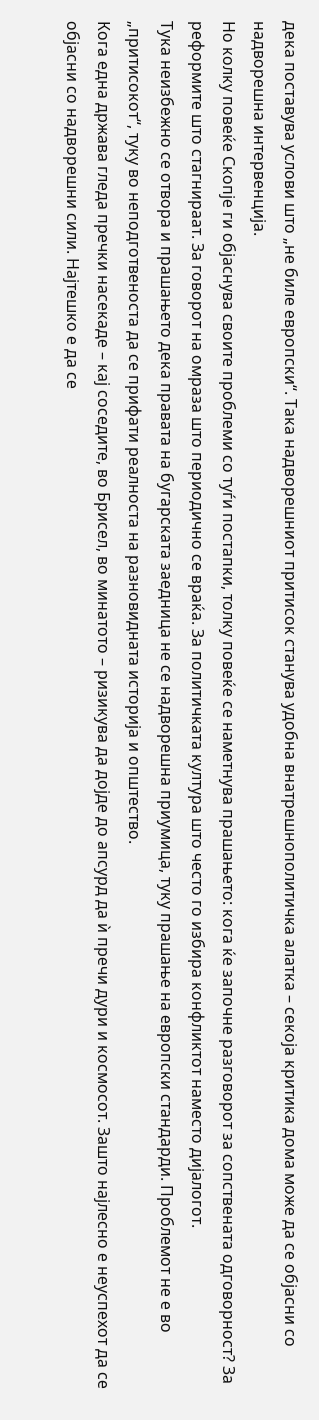дека поставува услови што „не биле европски“. Така надворешниот притисок станува удобна внатрешнополитичка алатка – секоја критика дома може да се објасни со надворешна интервенција.
Но колку повеќе Скопје ги објаснува своите проблеми со туѓи постапки, толку повеќе се наметнува прашањето: кога ќе започне разговорот за сопствената одговорност? За реформите што стагнираат. За говорот на омраза што периодично се враќа. За политичката култура што често го избира конфликтот наместо дијалогот.
Тука неизбежно се отвора и прашањето дека правата на бугарската заедница не се надворешна приумица, туку прашање на европски стандарди. Проблемот не е во „притисокот“, туку во неподготвеноста да се прифати реалноста на разновидната историја и општество.
Кога една држава гледа пречки насекаде – кај соседите, во Брисел, во минатото – ризикува да дојде до апсурд да ѝ пречи дури и космосот. Зашто најлесно е неуспехот да се објасни со надворешни сили. Најтешко е да се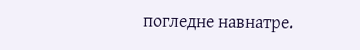погледне навнатре.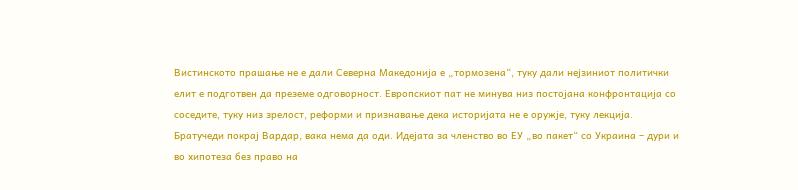Вистинското прашање не е дали Северна Македонија е „тормозена“, туку дали нејзиниот политички елит е подготвен да преземе одговорност. Европскиот пат не минува низ постојана конфронтација со соседите, туку низ зрелост, реформи и признавање дека историјата не е оружје, туку лекција.
Братучеди покрај Вардар, вака нема да оди. Идејата за членство во ЕУ „во пакет“ со Украина – дури и во хипотеза без право на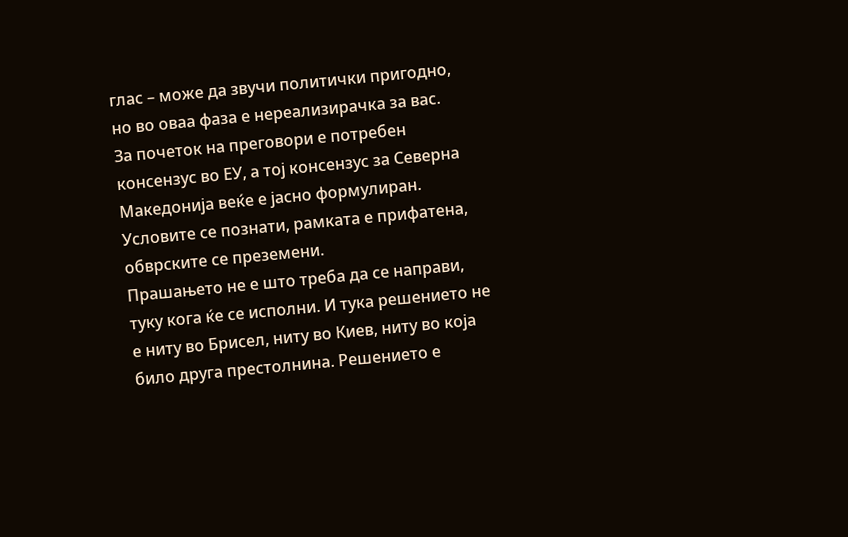глас – може да звучи политички пригодно, но во оваа фаза е нереализирачка за вас.
За почеток на преговори е потребен консензус во ЕУ, а тој консензус за Северна Македонија веќе е јасно формулиран. Условите се познати, рамката е прифатена, обврските се преземени.
Прашањето не е што треба да се направи, туку кога ќе се исполни. И тука решението не е ниту во Брисел, ниту во Киев, ниту во која било друга престолнина. Решението е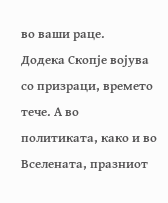во ваши раце.
Додека Скопје војува со призраци, времето тече. А во политиката, како и во Вселената, празниот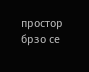простор брзо се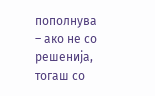пополнува – ако не со решенија, тогаш со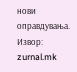нови оправдувања.
Извор: zurnal.mk